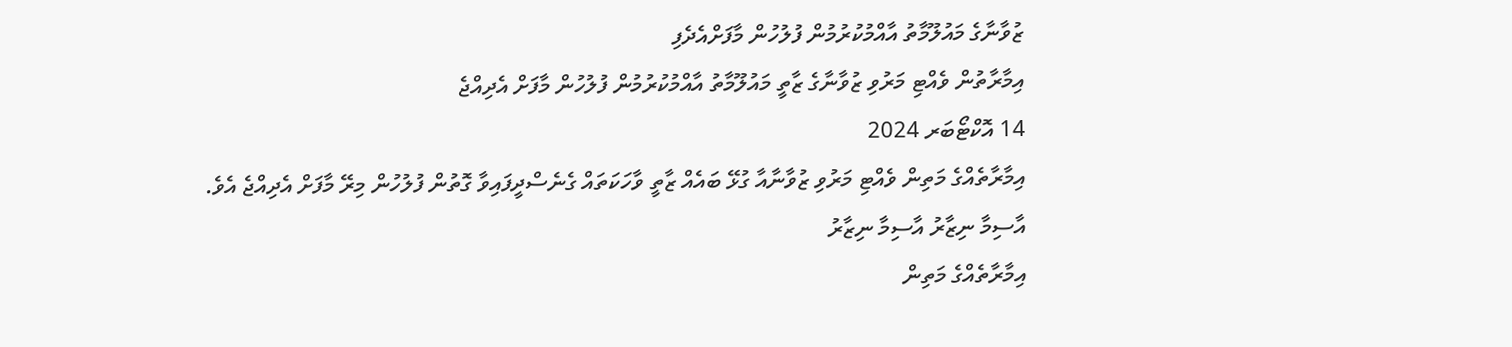ޒުވާނާގެ މައުލޫމާތު އާއްމުކުރުމުން ފުލުހުން މާފަށްއެދެފި
އިމާރާތުން ވެއްޓި މަރުވި ޒުވާނާގެ ޒާތީ މައުލޫމާތު އާއްމުކުރުމުން ފުލުހުން މާފަށް އެދިއްޖެ
14 އޮކްޓޯބަރ 2024
އިމާރާތެއްގެ މަތިން ވެއްޓި މަރުވި ޒުވާނާއާ ގުޅޭ ބައެއް ޒާތީ ވާހަކަތައް ގެނެސްދީފައިވާ ގޮތުން ފުލުހުން މިރޭ މާފަށް އެދިއްޖެ އެވެ.
އާސިމާ ނިޒާރު އާސިމާ ނިޒާރު
އިމާރާތެއްގެ މަތިން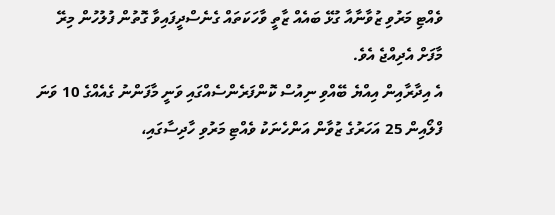ވެއްޓި މަރުވި ޒުވާނާއާ ގުޅޭ ބައެއް ޒާތީ ވާހަކަތައް ގެނެސްދީފައިވާ ގޮތުން ފުލުހުން މިރޭ މާފަށް އެދިއްޖެ އެވެ.
އެ އިދާރާއިން އިއްޔެ ބޭއްވި ނިއުސް ކޮންފަރެންސެއްގައި ވަނީ މާފަންނު ގެއެއްގެ 10 ވަނަ ފްލޯއިން 25 އަހަރުގެ ޒުވާން އަންހެނަކު ވެއްޓި މަރުވި ހާދިސާގައި،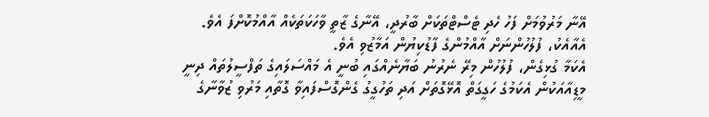އޭނާ މަރުވުމަށް ފަހު ހެދި ޓެސްޓްތަކަށް ބާރުދީ، އޭނާގެ ޒާތީ ވާހަކަތަކެއް އާއްމުކޮށްފަ އެވެ. އެއާއެކު، ފުލުހުންނަށް އާއްމުންގެ ފާޑުކިޔުން އަމާޒުވި އެވެ.
އެކަމާ ގުޅިގެން، ފުލުހުން މިރޭ ނެރުނު ބަޔާނެއްގައި ބުނީ އެ މައްސަލައިގެ ތަފްސީލުތައް ދިނީ މީޑިއާއަކުން އެކަމުގެ ހަގީގަތް އޮޅޭގޮތަށް އަދި ތަހުގީގު ގެންގޮސްފައިވާ ގޮތާއި މަރުވި ޒުވާނާގެ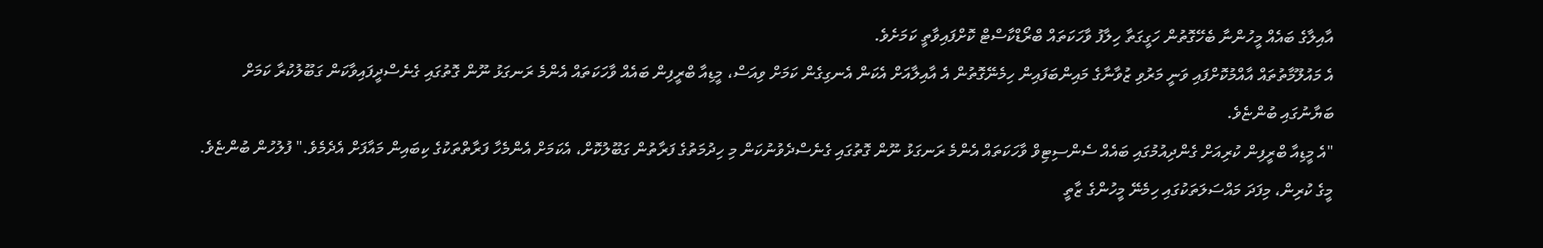އާއިލާގެ ބައެއް މީހުންނާ ބެހޭގޮތުން ހަގީގަތާ ހިލާފު ވާހަކަތައް ބްރޯޑްކާސްޓް ކޮށްފައިވާތީ ކަމަށެވެ.
އެ މައުލޫމާތުތައް އާއްމުކޮށްފައި ވަނީ މަރުވި ޒުވާނާގެ މައިންބަފައިން ހިމެނޭގޮތުން އެ އާއިލާއަށް އެކަން އެނގިގެން ކަމަށް ވިއަސް، މީޑިއާ ބްރީފިން ބައެއް ވާހަކަތައް އެންމެ ރަނގަޅު ނޫން ގޮތުގައި ގެނެސްދީފައިވާކަން ގަބޫލުކުރާ ކަމަށް ބަޔާނުގައި ބުންޏެވެ.
"އެ މީޑިއާ ބްރީފިން ކުރިއަށް ގެންދިއުމުގައި ބައެއް ސެންސިޓިވް ވާހަކަތައް އެންމެ ރަނގަޅު ނޫން ގޮތުގައި ގެނެސްދެވުނުކަން މި ހިދުމަތުގެ ފަރާތުން ގަބޫލުކޮށް، އެކަމަށް އެންމެހާ ފަރާތްތަކުގެ ކިބައިން މައާފަށް އެދެމެވެ." ފުލުހުން ބުންޏެވެ.
މީގެ ކުރިން، މިފަދަ މައްސަލަތަކުގައި ހިމެނޭ މީހުންގެ ޒާތީ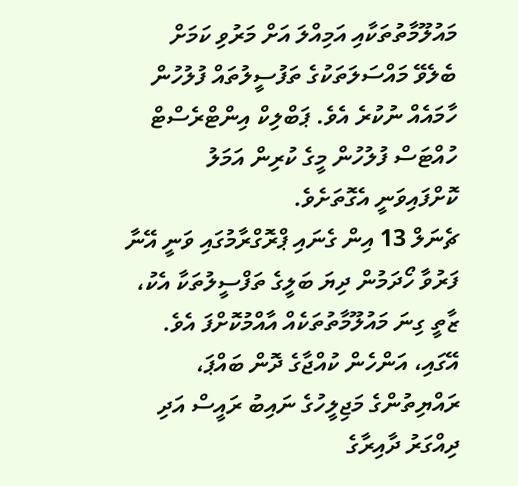މައުލޫމާތުތަކާއި އަމިއްލަ އަށް މަރުވި ކަމަށް ބެލެވޭ މައްސަލަތަކުގެ ތަފުސީލުތައް ފުލުހުން ހާމައެއް ނުކުރެ އެވެ. ޕަބްލިކް އިންޓްރެސްޓް ހުއްޓަސް ފުލުހުން މީގެ ކުރިން އަމަލު ކޮށްފައިވަނީ އެގޮތަށެވެ.
ޗެނަލް 13 އިން ގެނައި ޕްރޮގްރާމުގައި ވަނީ އޭނާ ފަރުވާ ހޯދަމުން ދިޔަ ބަލީގެ ތަފްސީލުތަކާ އެކު، ޒާތީ ގިނަ މައުލޫމާތުތަކެއް އާއްމުކޮށްފަ އެވެ. އޭގައި، އަންހެން ކުއްޖާގެ ދޮން ބައްޕަ، ރައްޔިތުންގެ މަޖިލީހުގެ ނައިބު ރައީސް އަދި ދިއްގަރު ދާއިރާގެ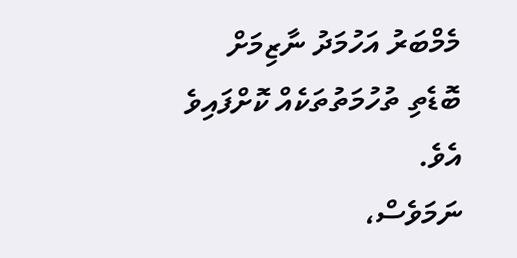މެމްބަރު އަހުމަދު ނާޒިމަށް ބޮޑެތި ތުހުމަތުތަކެއް ކޮށްފައިވެ އެވެ.
ނަމަވެސް،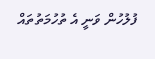ފުލުހުން ވަނީ އެ ތުހުމަތުތައް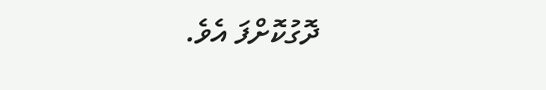ދޮގުކޮށްފަ އެވެ.